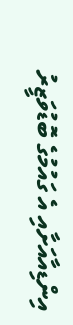އިންޑިއާއަށާއި އެ ގައުމުގެ ބޮޑުވަޒީރު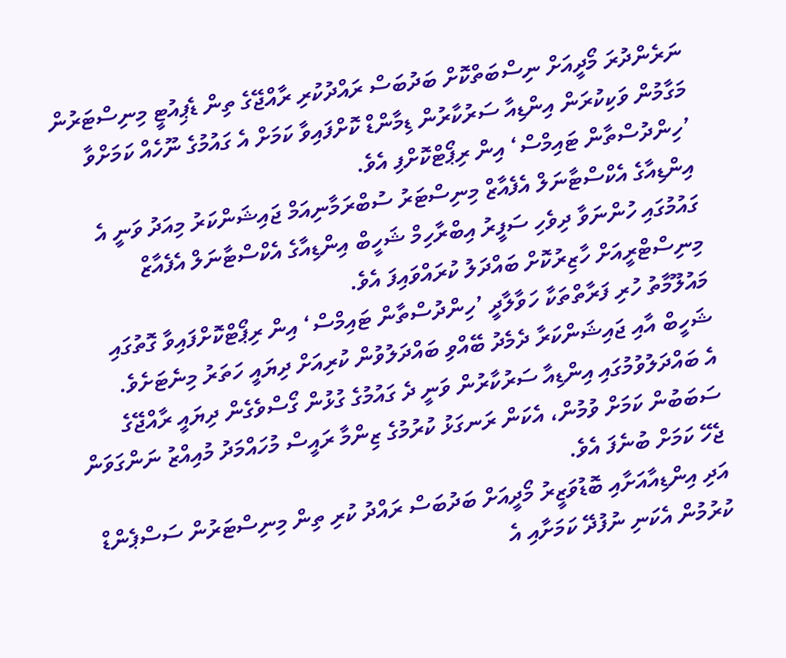ނަރެންދުރަ މޯދީއަށް ނިސްބަތްކޮށް ބަދުބަސް ރައްދުކުރި ރާއްޖޭގެ ތިން ޑެޕިއުޓީ މިނިސްޓަރުން މަގާމުން ވަކިކުރަން އިންޑިއާ ސަރުކާރުން ޑިމާންޑް ކޮށްފައިވާ ކަމަށް އެ ގައުމުގެ ނޫހެއް ކަމަށްވާ ’ހިންދުސްތާން ޓައިމްސް‘ އިން ރިޕޯޓްކޮށްފި އެވެ.
އިންޑިއާގެ އެކްސްޓާނަލް އެފެއާޒް މިނިސްޓަރު ސުބްރަމާނިއަމް ޖައިޝަންކަރު މިއަދު ވަނީ އެ ގައުމުގައި ހުންނަވާ ދިވެހި ސަފީރު އިބްރާހިމް ޝަހީބް އިންޑިއާގެ އެކްސްޓާނަލް އެފެއާޒް މިނިސްޓްރީއަށް ހާޒިރުކޮށް ބައްދަލު ކުރައްވައިފަ އެވެ.
މައުލޫމާތު ހުރި ފަރާތްތަކާ ހަވާލާދީ ’ހިންދުސްތާން ޓައިމްސް‘ އިން ރިޕޯޓްކޮށްފައިވާ ގޮތުގައި ޝަހީބް އާއި ޖައިޝަންކަރާ ދެމެދު ބޭއްވި ބައްދަލުވުން ކުރިއަށް ދިޔައީ ހަތަރު މިނެޓަށެވެ.
އެ ބައްދަލުވުމުގައި އިންޑިއާ ސަރުކާރުން ވަނީ ދެ ގައުމުގެ ގުޅުން ގޯސްވެގެން ދިޔައީ ރާއްޖޭގެ ސަބަބުން ކަމަށް ވުމުން، އެކަން ރަނގަޅު ކުރުމުގެ ޒިންމާ ރައީސް މުހައްމަދު މުއިއްޒު ނަންގަވަން ޖެހޭ ކަމަށް ބުނެފަ އެވެ.
އަދި އިންޑިއާއަށާއި ބޮޑުވަޒީރު މޯދީއަށް ބަދުބަސް ރައްދު ކުރި ތިން މިނިސްޓަރުން ސަސްޕެންޑް ކުރުމުން އެކަނި ނުފުދޭ ކަމަށާއި އެ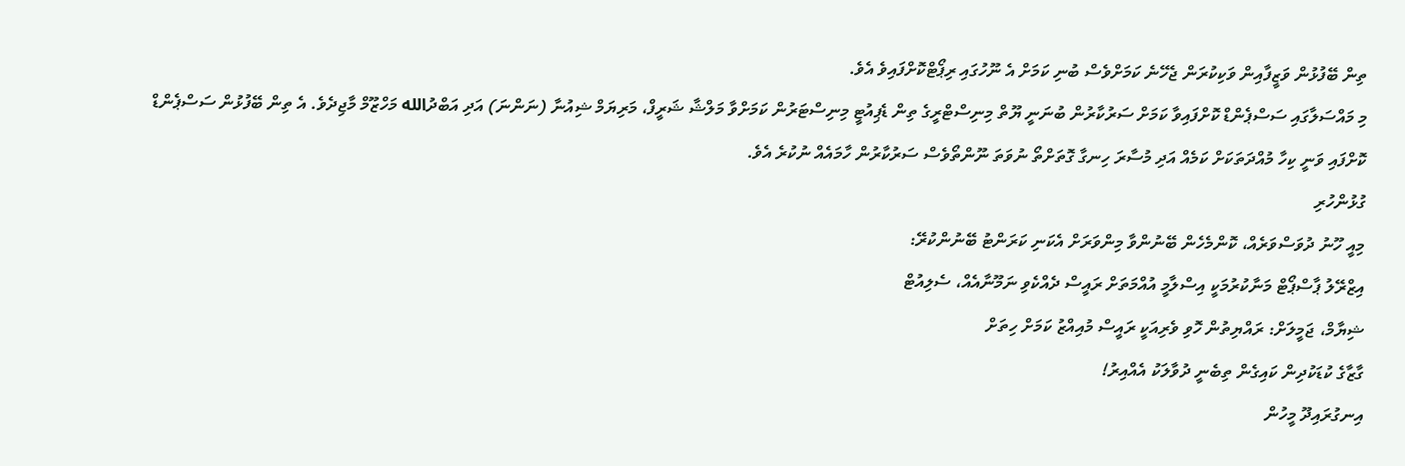ތިން ބޭފުޅުން ވަޒީފާއިން ވަކިކުރަން ޖެހޭނެ ކަމަށްވެސް ބުނި ކަމަށް އެ ނޫހުގައި ރިޕޯޓްކޮށްފައިވެ އެވެ.
މި މައްސަލާގައި ސަސްޕެންޑް ކޮށްފައިވާ ކަމަށް ސަރުކާރުން ބުނަނީ ޔޫތް މިނިސްޓްރީގެ ތިން ޑެޕިއުޓީ މިނިސްޓަރުން ކަމަށްވާ މަލްޝާ ޝަރީފް، މަރިޔަމް ޝިއުނާ (ނަންނަ) އަދި އަބްދުالله މަހްޒޫމް މާޖިދެވެ. އެ ތިން ބޭފުޅުން ސަސްޕެންޑް ކޮށްފައި ވަނީ ކިހާ މުއްދަތަކަށް ކަމެއް އަދި މުސާރަ ހިނގާ ގޮތަށްތޯ ނުވަތަ ނޫންތޯވެސް ސަރުކާރުން ހާމައެއް ނުކުރެ އެވެ.
ގުޅުންހުރި
މިއީ ހޫނު ދުވަސްވަރެއް، ކޮންމެހެން ބޭނުންވާ މިންވަރަށް އެކަނި ކަރަންޓު ބޭނުންކުރޭ:
އިޒްރޭލު ޕާސްޕޯޓް މަނާކުރުމަކީ އިސްލާމީ އުއްމަތަށް ރައީސް ދެއްކެވި ނަމޫނާއެއް، ސެލިއުޓް
ޝިޔާމް، ޖަމީލަށް: ރައްޔިތުން ހޮވި ވެރިއަކީ ރައީސް މުއިއްޒު ކަމަށް ހިތަށް
ގާޒާގެ ކުޑަކުދިން ކައިގެން ތިބެނީ ދުވާލަކު އެއްއިރު!
އިނގުރައިދޫ މީހުން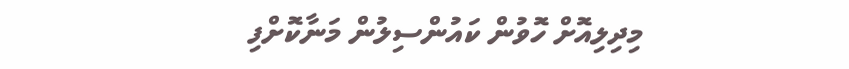މިދިލިއޮށް ހޮވުން ކައުންސިލުން މަނާކޮށްފި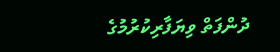ދުންފަތް ވިޔަފާރިކުރުމުގެ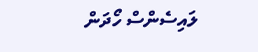ލައިސެންސް ހޯދަން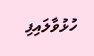ހުޅުވާލައިފި